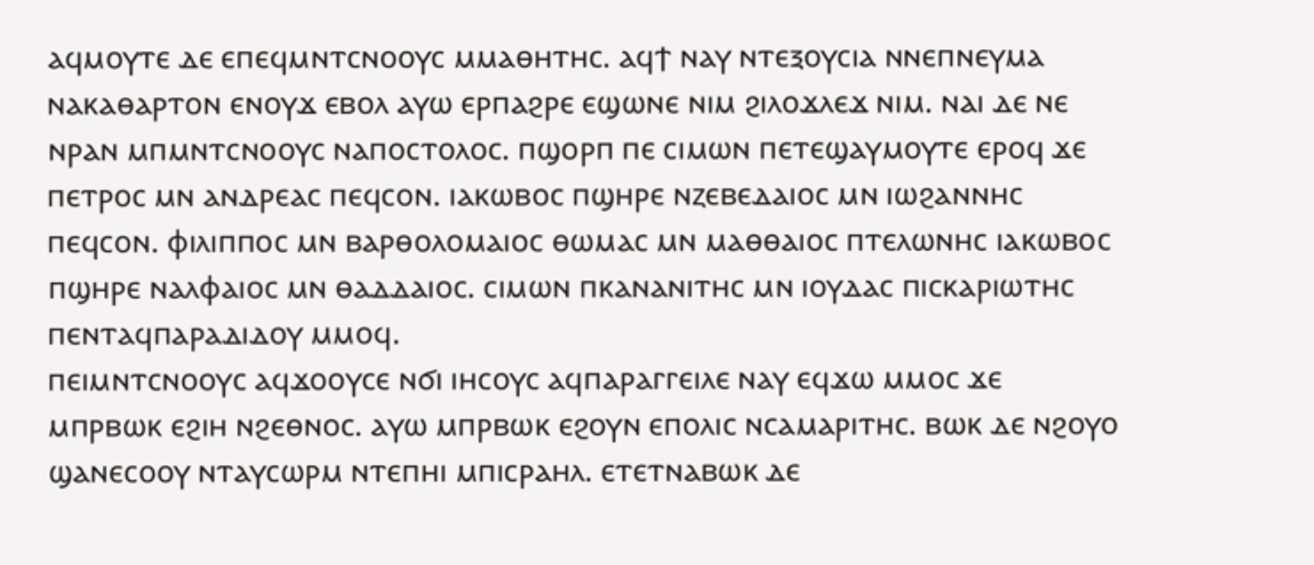ⲁϥⲙⲟⲩⲧⲉ ⲇⲉ ⲉⲡⲉϥⲙⲛⲧⲥⲛⲟⲟⲩⲥ ⲙⲙⲁⲑⲏⲧⲏⲥ. ⲁϥϯ ⲛⲁⲩ ⲛⲧⲉⲝⲟⲩⲥⲓⲁ ⲛⲛⲉⲡⲛⲉⲩⲙⲁ ⲛⲁⲕⲁⲑⲁⲣⲧⲟⲛ ⲉⲛⲟⲩϫ ⲉⲃⲟⲗ ⲁⲩⲱ ⲉⲣⲡⲁϩⲣⲉ ⲉϣⲱⲛⲉ ⲛⲓⲙ ϩⲓⲗⲟϫⲗⲉϫ ⲛⲓⲙ. ⲛⲁⲓ ⲇⲉ ⲛⲉ ⲛⲣⲁⲛ ⲙⲡⲙⲛⲧⲥⲛⲟⲟⲩⲥ ⲛⲁⲡⲟⲥⲧⲟⲗⲟⲥ. ⲡϣⲟⲣⲡ ⲡⲉ ⲥⲓⲙⲱⲛ ⲡⲉⲧⲉϣⲁⲩⲙⲟⲩⲧⲉ ⲉⲣⲟϥ ϫⲉ ⲡⲉⲧⲣⲟⲥ ⲙⲛ ⲁⲛⲇⲣⲉⲁⲥ ⲡⲉϥⲥⲟⲛ. ⲓⲁⲕⲱⲃⲟⲥ ⲡϣⲏⲣⲉ ⲛⲍⲉⲃⲉⲇⲁⲓⲟⲥ ⲙⲛ ⲓⲱϩⲁⲛⲛⲏⲥ ⲡⲉϥⲥⲟⲛ. ⲫⲓⲗⲓⲡⲡⲟⲥ ⲙⲛ ⲃⲁⲣⲑⲟⲗⲟⲙⲁⲓⲟⲥ ⲑⲱⲙⲁⲥ ⲙⲛ ⲙⲁⲑⲑⲁⲓⲟⲥ ⲡⲧⲉⲗⲱⲛⲏⲥ ⲓⲁⲕⲱⲃⲟⲥ ⲡϣⲏⲣⲉ ⲛⲁⲗⲫⲁⲓⲟⲥ ⲙⲛ ⲑⲁⲇⲇⲁⲓⲟⲥ. ⲥⲓⲙⲱⲛ ⲡⲕⲁⲛⲁⲛⲓⲧⲏⲥ ⲙⲛ ⲓⲟⲩⲇⲁⲥ ⲡⲓⲥⲕⲁⲣⲓⲱⲧⲏⲥ ⲡⲉⲛⲧⲁϥⲡⲁⲣⲁⲇⲓⲇⲟⲩ ⲙⲙⲟϥ.
ⲡⲉⲓⲙⲛⲧⲥⲛⲟⲟⲩⲥ ⲁϥϫⲟⲟⲩⲥⲉ ⲛϭⲓ ⲓⲏⲥⲟⲩⲥ ⲁϥⲡⲁⲣⲁⲅⲅⲉⲓⲗⲉ ⲛⲁⲩ ⲉϥϫⲱ ⲙⲙⲟⲥ ϫⲉ ⲙⲡⲣⲃⲱⲕ ⲉϩⲓⲏ ⲛϩⲉⲑⲛⲟⲥ. ⲁⲩⲱ ⲙⲡⲣⲃⲱⲕ ⲉϩⲟⲩⲛ ⲉⲡⲟⲗⲓⲥ ⲛⲥⲁⲙⲁⲣⲓⲧⲏⲥ. ⲃⲱⲕ ⲇⲉ ⲛϩⲟⲩⲟ ϣⲁⲛⲉⲥⲟⲟⲩ ⲛⲧⲁⲩⲥⲱⲣⲙ ⲛⲧⲉⲡⲏⲓ ⲙⲡⲓⲥⲣⲁⲏⲗ. ⲉⲧⲉⲧⲛⲁⲃⲱⲕ ⲇⲉ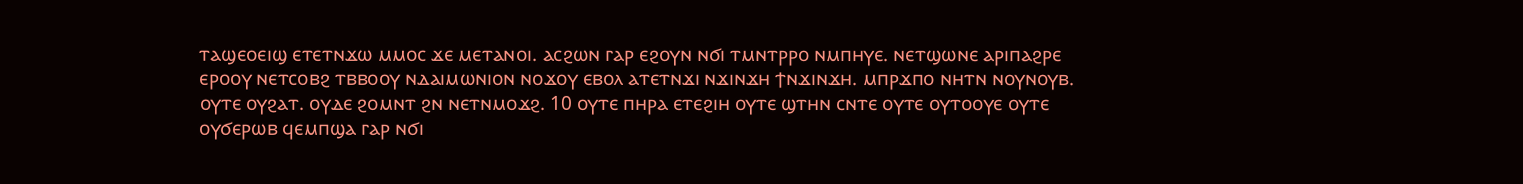ⲧⲁϣⲉⲟⲉⲓϣ ⲉⲧⲉⲧⲛϫⲱ ⲙⲙⲟⲥ ϫⲉ ⲙⲉⲧⲁⲛⲟⲓ. ⲁⲥϩⲱⲛ ⲅⲁⲣ ⲉϩⲟⲩⲛ ⲛϭⲓ ⲧⲙⲛⲧⲣⲣⲟ ⲛⲙⲡⲏⲩⲉ. ⲛⲉⲧϣⲱⲛⲉ ⲁⲣⲓⲡⲁϩⲣⲉ ⲉⲣⲟⲟⲩ ⲛⲉⲧⲥⲟⲃϩ ⲧⲃⲃⲟⲟⲩ ⲛⲇⲁⲓⲙⲱⲛⲓⲟⲛ ⲛⲟϫⲟⲩ ⲉⲃⲟⲗ ⲁⲧⲉⲧⲛϫⲓ ⲛϫⲓⲛϫⲏ ϯⲛϫⲓⲛϫⲏ. ⲙⲡⲣϫⲡⲟ ⲛⲏⲧⲛ ⲛⲟⲩⲛⲟⲩⲃ. ⲟⲩⲧⲉ ⲟⲩϩⲁⲧ. ⲟⲩⲇⲉ ϩⲟⲙⲛⲧ ϩⲛ ⲛⲉⲧⲛⲙⲟϫϩ. 10 ⲟⲩⲧⲉ ⲡⲏⲣⲁ ⲉⲧⲉϩⲓⲏ ⲟⲩⲧⲉ ϣⲧⲏⲛ ⲥⲛⲧⲉ ⲟⲩⲧⲉ ⲟⲩⲧⲟⲟⲩⲉ ⲟⲩⲧⲉ ⲟⲩϭⲉⲣⲱⲃ ϥⲉⲙⲡϣⲁ ⲅⲁⲣ ⲛϭⲓ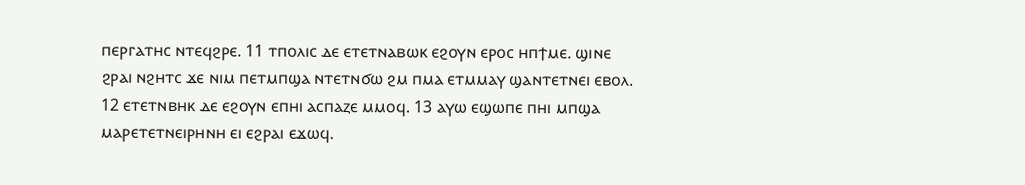ⲡⲉⲣⲅⲁⲧⲏⲥ ⲛⲧⲉϥϩⲣⲉ. 11 ⲧⲡⲟⲗⲓⲥ ⲇⲉ ⲉⲧⲉⲧⲛⲁⲃⲱⲕ ⲉϩⲟⲩⲛ ⲉⲣⲟⲥ ⲏⲡϯⲙⲉ. ϣⲓⲛⲉ ϩⲣⲁⲓ ⲛϩⲏⲧⲥ ϫⲉ ⲛⲓⲙ ⲡⲉⲧⲙⲡϣⲁ ⲛⲧⲉⲧⲛϭⲱ ϩⲙ ⲡⲙⲁ ⲉⲧⲙⲙⲁⲩ ϣⲁⲛⲧⲉⲧⲛⲉⲓ ⲉⲃⲟⲗ. 12 ⲉⲧⲉⲧⲛⲃⲏⲕ ⲇⲉ ⲉϩⲟⲩⲛ ⲉⲡⲏⲓ ⲁⲥⲡⲁⲍⲉ ⲙⲙⲟϥ. 13 ⲁⲩⲱ ⲉϣⲱⲡⲉ ⲡⲏⲓ ⲙⲡϣⲁ ⲙⲁⲣⲉⲧⲉⲧⲛⲉⲓⲣⲏⲛⲏ ⲉⲓ ⲉϩⲣⲁⲓ ⲉϫⲱϥ.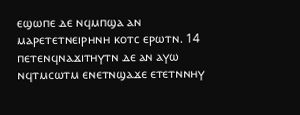ⲉϣⲱⲡⲉ ⲇⲉ ⲛϥⲙⲡϣⲁ ⲁⲛ ⲙⲁⲣⲉⲧⲉⲧⲛⲉⲓⲣⲏⲛⲏ ⲕⲟⲧⲥ ⲉⲣⲱⲧⲛ. 14 ⲡⲉⲧⲉⲛϥⲛⲁϫⲓⲧⲏⲩⲧⲛ ⲇⲉ ⲁⲛ ⲁⲩⲱ ⲛϥⲧⲙⲥⲱⲧⲙ ⲉⲛⲉⲧⲛϣⲁϫⲉ ⲉⲧⲉⲧⲛⲛⲏⲩ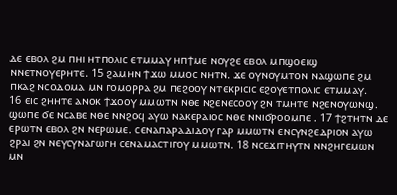ⲇⲉ ⲉⲃⲟⲗ ϩⲙ ⲡⲏⲓ ⲏⲧⲡⲟⲗⲓⲥ ⲉⲧⲙⲙⲁⲩ ⲏⲡϯⲙⲉ ⲛⲟⲩϩⲉ ⲉⲃⲟⲗ ⲙⲡϣⲟⲉⲓϣ ⲛⲛⲉⲧⲛⲟⲩⲉⲣⲏⲧⲉ. 15 ϩⲁⲙⲏⲛ ϯϫⲱ ⲙⲙⲟⲥ ⲛⲏⲧⲛ. ϫⲉ ⲟⲩⲛⲟⲩⲙⲧⲟⲛ ⲛⲁϣⲱⲡⲉ ϩⲙ ⲡⲕⲁϩ ⲛⲥⲟⲇⲟⲙⲁ ⲙⲛ ⲅⲟⲙⲟⲣⲣⲁ ϩⲙ ⲡⲉϩⲟⲟⲩ ⲛⲧⲉⲕⲣⲓⲥⲓⲥ ⲉϩⲟⲩⲉⲧⲡⲟⲗⲓⲥ ⲉⲧⲙⲙⲁⲩ.
16 ⲉⲓⲥ ϩⲏⲏⲧⲉ ⲁⲛⲟⲕ ϯϫⲟⲟⲩ ⲙⲙⲱⲧⲛ ⲛⲑⲉ ⲛϩⲉⲛⲉⲥⲟⲟⲩ ϩⲛ ⲧⲙⲏⲧⲉ ⲛϩⲉⲛⲟⲩⲱⲛϣ. ϣⲱⲡⲉ ϭⲉ ⲛⲥⲁⲃⲉ ⲛⲑⲉ ⲛⲛϩⲟϥ ⲁⲩⲱ ⲛⲁⲕⲉⲣⲁⲓⲟⲥ ⲛⲑⲉ ⲛⲛⲓϭⲣⲟⲟⲙⲡⲉ . 17 ϯϩⲧⲏⲧⲛ ⲇⲉ ⲉⲣⲱⲧⲛ ⲉⲃⲟⲗ ϩⲛ ⲛⲉⲣⲱⲙⲉ. ⲥⲉⲛⲁⲡⲁⲣⲁⲇⲓⲇⲟⲩ ⲅⲁⲣ ⲙⲙⲱⲧⲛ ⲉⲛⲥⲩⲛϩⲉⲇⲣⲓⲟⲛ ⲁⲩⲱ ϩⲣⲁⲓ ϩⲛ ⲛⲉⲩⲥⲩⲛⲁⲅⲱⲅⲏ ⲥⲉⲛⲁⲙⲁⲥⲧⲓⲅⲟⲩ ⲙⲙⲱⲧⲛ. 18 ⲛⲥⲉϫⲓⲧⲏⲩⲧⲛ ⲛⲛϩⲏⲅⲉⲙⲱⲛ ⲙⲛ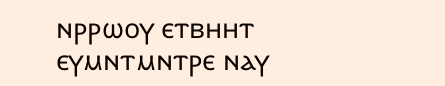ⲛⲣⲣⲱⲟⲩ ⲉⲧⲃⲏⲏⲧ ⲉⲩⲙⲛⲧⲙⲛⲧⲣⲉ ⲛⲁⲩ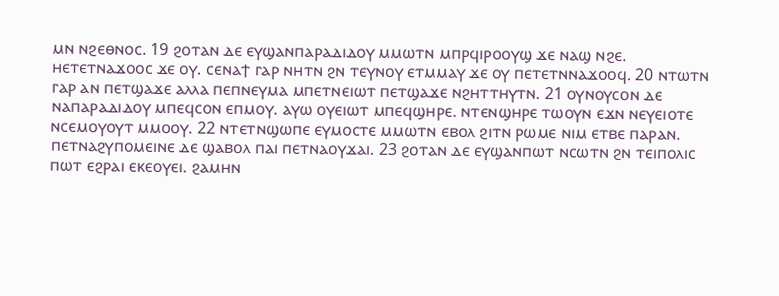ⲙⲛ ⲛϩⲉⲑⲛⲟⲥ. 19 ϩⲟⲧⲁⲛ ⲇⲉ ⲉⲩϣⲁⲛⲡⲁⲣⲁⲇⲓⲇⲟⲩ ⲙⲙⲱⲧⲛ ⲙⲡⲣϥⲓⲣⲟⲟⲩϣ ϫⲉ ⲛⲁϣ ⲛϩⲉ. ⲏⲉⲧⲉⲧⲛⲁϫⲟⲟⲥ ϫⲉ ⲟⲩ. ⲥⲉⲛⲁϯ ⲅⲁⲣ ⲛⲏⲧⲛ ϩⲛ ⲧⲉⲩⲛⲟⲩ ⲉⲧⲙⲙⲁⲩ ϫⲉ ⲟⲩ ⲡⲉⲧⲉⲧⲛⲛⲁϫⲟⲟϥ. 20 ⲛⲧⲱⲧⲛ ⲅⲁⲣ ⲁⲛ ⲡⲉⲧϣⲁϫⲉ ⲁⲗⲗⲁ ⲡⲉⲡⲛⲉⲩⲙⲁ ⲙⲡⲉⲧⲛⲉⲓⲱⲧ ⲡⲉⲧϣⲁϫⲉ ⲛϩⲏⲧⲧⲏⲩⲧⲛ. 21 ⲟⲩⲛⲟⲩⲥⲟⲛ ⲇⲉ ⲛⲁⲡⲁⲣⲁⲇⲓⲇⲟⲩ ⲙⲡⲉϥⲥⲟⲛ ⲉⲡⲙⲟⲩ. ⲁⲩⲱ ⲟⲩⲉⲓⲱⲧ ⲙⲡⲉϥϣⲏⲣⲉ. ⲛⲧⲉⲛϣⲏⲣⲉ ⲧⲱⲟⲩⲛ ⲉϫⲛ ⲛⲉⲩⲉⲓⲟⲧⲉ ⲛⲥⲉⲙⲟⲩⲟⲩⲧ ⲙⲙⲟⲟⲩ. 22 ⲛⲧⲉⲧⲛϣⲱⲡⲉ ⲉⲩⲙⲟⲥⲧⲉ ⲙⲙⲱⲧⲛ ⲉⲃⲟⲗ ϩⲓⲧⲛ ⲣⲱⲙⲉ ⲛⲓⲙ ⲉⲧⲃⲉ ⲡⲁⲣⲁⲛ. ⲡⲉⲧⲛⲁϩⲩⲡⲟⲙⲉⲓⲛⲉ ⲇⲉ ϣⲁⲃⲟⲗ ⲡⲁⲓ ⲡⲉⲧⲛⲁⲟⲩϫⲁⲓ. 23 ϩⲟⲧⲁⲛ ⲇⲉ ⲉⲩϣⲁⲛⲡⲱⲧ ⲛⲥⲱⲧⲛ ϩⲛ ⲧⲉⲓⲡⲟⲗⲓⲥ ⲡⲱⲧ ⲉϩⲣⲁⲓ ⲉⲕⲉⲟⲩⲉⲓ. ϩⲁⲙⲏⲛ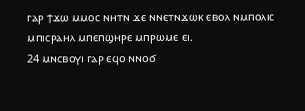ⲅⲁⲣ ϯϫⲱ ⲙⲙⲟⲥ ⲛⲏⲧⲛ ϫⲉ ⲛⲛⲉⲧⲛϫⲱⲕ ⲉⲃⲟⲗ ⲛⲙⲡⲟⲗⲓⲥ ⲙⲡⲓⲥⲣⲁⲏⲗ ⲙⲡⲉⲡϣⲏⲣⲉ ⲙⲡⲣⲱⲙⲉ ⲉⲓ.
24 ⲙⲛⲥⲃⲟⲩⲓ ⲅⲁⲣ ⲉϥⲟ ⲛⲛⲟϭ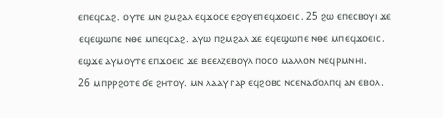ⲉⲡⲉϥⲥⲁϩ. ⲟⲩⲧⲉ ⲙⲛ ϩⲙϩⲁⲗ ⲉϥϫⲟⲥⲉ ⲉϩⲟⲩⲉⲡⲉϥϫⲟⲉⲓⲥ. 25 ϩⲱ ⲉⲡⲉⲥⲃⲟⲩⲓ ϫⲉ ⲉϥⲉϣⲱⲡⲉ ⲛⲑⲉ ⲙⲡⲉϥⲥⲁϩ. ⲁⲩⲱ ⲡϩⲙϩⲁⲗ ϫⲉ ⲉϥⲉϣⲱⲡⲉ ⲛⲑⲉ ⲙⲡⲉϥϫⲟⲉⲓⲥ. ⲉϣϫⲉ ⲁⲩⲙⲟⲩⲧⲉ ⲉⲡϫⲟⲉⲓⲥ ϫⲉ ⲃⲉⲉⲗⲍⲉⲃⲟⲩⲗ ⲡⲟⲥⲟ ⲙⲁⲗⲗⲟⲛ ⲛⲉϥⲣⲙⲛⲏⲓ.
26 ⲙⲡⲣⲣϩⲟⲧⲉ ϭⲉ ϩⲏⲧⲟⲩ. ⲙⲛ ⲗⲁⲁⲩ ⲅⲁⲣ ⲉϥϩⲟⲃⲥ ⲛⲥⲉⲛⲁϭⲟⲗⲡϥ ⲁⲛ ⲉⲃⲟⲗ.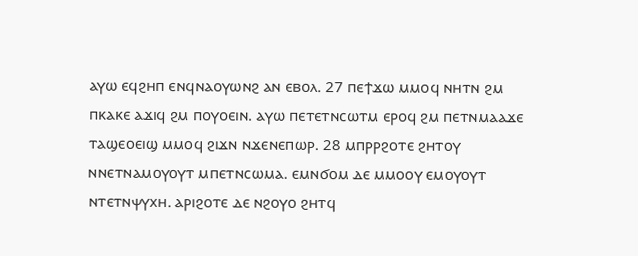ⲁⲩⲱ ⲉϥϩⲏⲡ ⲉⲛϥⲛⲁⲟⲩⲱⲛϩ ⲁⲛ ⲉⲃⲟⲗ. 27 ⲡⲉϯϫⲱ ⲙⲙⲟϥ ⲛⲏⲧⲛ ϩⲙ ⲡⲕⲁⲕⲉ ⲁϫⲓϥ ϩⲙ ⲡⲟⲩⲟⲉⲓⲛ. ⲁⲩⲱ ⲡⲉⲧⲉⲧⲛⲥⲱⲧⲙ ⲉⲣⲟϥ ϩⲙ ⲡⲉⲧⲛⲙⲁⲁϫⲉ ⲧⲁϣⲉⲟⲉⲓϣ ⲙⲙⲟϥ ϩⲓϫⲛ ⲛϫⲉⲛⲉⲡⲱⲣ. 28 ⲙⲡⲣⲣϩⲟⲧⲉ ϩⲏⲧⲟⲩ ⲛⲛⲉⲧⲛⲁⲙⲟⲩⲟⲩⲧ ⲙⲡⲉⲧⲛⲥⲱⲙⲁ. ⲉⲙⲛϭⲟⲙ ⲇⲉ ⲙⲙⲟⲟⲩ ⲉⲙⲟⲩⲟⲩⲧ ⲛⲧⲉⲧⲛⲯⲩⲭⲏ. ⲁⲣⲓϩⲟⲧⲉ ⲇⲉ ⲛϩⲟⲩⲟ ϩⲏⲧϥ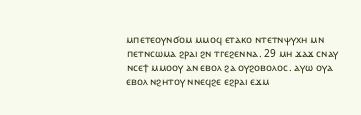ⲙⲡⲉⲧⲉⲟⲩⲛϭⲟⲙ ⲙⲙⲟϥ ⲉⲧⲁⲕⲟ ⲛⲧⲉⲧⲛⲯⲩⲭⲏ ⲙⲛ ⲡⲉⲧⲛⲥⲱⲙⲁ ϩⲣⲁⲓ ϩⲛ ⲧⲅⲉϩⲉⲛⲛⲁ. 29 ⲙⲏ ϫⲁϫ ⲥⲛⲁⲩ ⲛⲥⲉϯ ⲙⲙⲟⲟⲩ ⲁⲛ ⲉⲃⲟⲗ ϩⲁ ⲟⲩϩⲟⲃⲟⲗⲟⲥ. ⲁⲩⲱ ⲟⲩⲁ ⲉⲃⲟⲗ ⲛϩⲏⲧⲟⲩ ⲛⲛⲉϥϩⲉ ⲉϩⲣⲁⲓ ⲉϫⲙ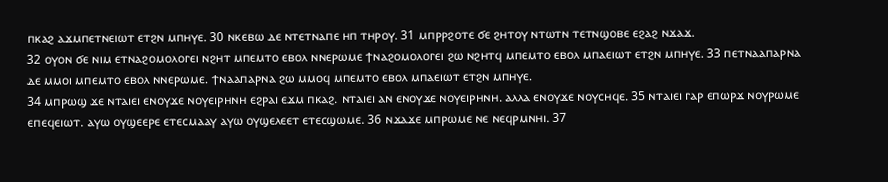ⲡⲕⲁϩ ⲁϫⲙⲡⲉⲧⲛⲉⲓⲱⲧ ⲉⲧϩⲛ ⲙⲡⲏⲩⲉ. 30 ⲛⲕⲉⲃⲱ ⲇⲉ ⲛⲧⲉⲧⲛⲁⲡⲉ ⲏⲡ ⲧⲏⲣⲟⲩ. 31 ⲙⲡⲣⲣϩⲟⲧⲉ ϭⲉ ϩⲏⲧⲟⲩ ⲛⲧⲱⲧⲛ ⲧⲉⲧⲛϣⲟⲃⲉ ⲉϩⲁϩ ⲛϫⲁϫ.
32 ⲟⲩⲟⲛ ϭⲉ ⲛⲓⲙ ⲉⲧⲛⲁϩⲟⲙⲟⲗⲟⲅⲉⲓ ⲛϩⲏⲧ ⲙⲡⲉⲙⲧⲟ ⲉⲃⲟⲗ ⲛⲛⲉⲣⲱⲙⲉ ϯⲛⲁϩⲟⲙⲟⲗⲟⲅⲉⲓ ϩⲱ ⲛϩⲏⲧϥ ⲙⲡⲉⲙⲧⲟ ⲉⲃⲟⲗ ⲙⲡⲁⲉⲓⲱⲧ ⲉⲧϩⲛ ⲙⲡⲏⲩⲉ. 33 ⲡⲉⲧⲛⲁⲁⲡⲁⲣⲛⲁ ⲇⲉ ⲙⲙⲟⲓ ⲙⲡⲉⲙⲧⲟ ⲉⲃⲟⲗ ⲛⲛⲉⲣⲱⲙⲉ. ϯⲛⲁⲁⲡⲁⲣⲛⲁ ϩⲱ ⲙⲙⲟϥ ⲙⲡⲉⲙⲧⲟ ⲉⲃⲟⲗ ⲙⲡⲁⲉⲓⲱⲧ ⲉⲧϩⲛ ⲙⲡⲏⲩⲉ.
34 ⲙⲡⲣⲱϣ ϫⲉ ⲛⲧⲁⲓⲉⲓ ⲉⲛⲟⲩϫⲉ ⲛⲟⲩⲉⲓⲣⲏⲛⲏ ⲉϩⲣⲁⲓ ⲉϫⲙ ⲡⲕⲁϩ. ⲛⲧⲁⲓⲉⲓ ⲁⲛ ⲉⲛⲟⲩϫⲉ ⲛⲟⲩⲉⲓⲣⲏⲛⲏ. ⲁⲗⲗⲁ ⲉⲛⲟⲩϫⲉ ⲛⲟⲩⲥⲏϥⲉ. 35 ⲛⲧⲁⲓⲉⲓ ⲅⲁⲣ ⲉⲡⲱⲣϫ ⲛⲟⲩⲣⲱⲙⲉ ⲉⲡⲉϥⲉⲓⲱⲧ. ⲁⲩⲱ ⲟⲩϣⲉⲉⲣⲉ ⲉⲧⲉⲥⲙⲁⲁⲩ ⲁⲩⲱ ⲟⲩϣⲉⲗⲉⲉⲧ ⲉⲧⲉⲥϣⲱⲙⲉ. 36 ⲛϫⲁϫⲉ ⲙⲡⲣⲱⲙⲉ ⲛⲉ ⲛⲉϥⲣⲙⲛⲏⲓ. 37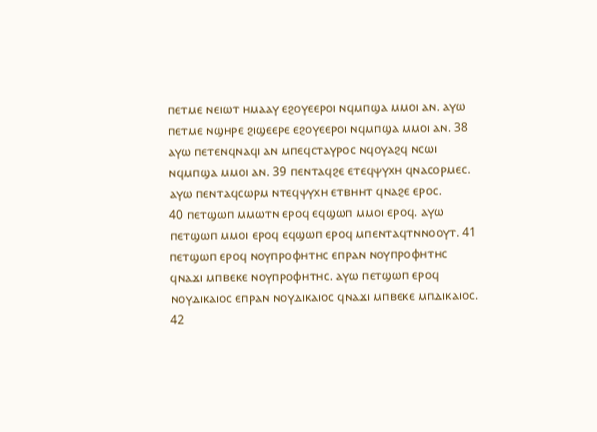ⲡⲉⲧⲙⲉ ⲛⲉⲓⲱⲧ ⲏⲙⲁⲁⲩ ⲉϩⲟⲩⲉⲉⲣⲟⲓ ⲛϥⲙⲡϣⲁ ⲙⲙⲟⲓ ⲁⲛ. ⲁⲩⲱ ⲡⲉⲧⲙⲉ ⲛϣⲏⲣⲉ ϩⲓϣⲉⲉⲣⲉ ⲉϩⲟⲩⲉⲉⲣⲟⲓ ⲛϥⲙⲡϣⲁ ⲙⲙⲟⲓ ⲁⲛ. 38 ⲁⲩⲱ ⲡⲉⲧⲉⲛϥⲛⲁϥⲓ ⲁⲛ ⲙⲡⲉϥⲥⲧⲁⲩⲣⲟⲥ ⲛϥⲟⲩⲁϩϥ ⲛⲥⲱⲓ ⲛϥⲙⲡϣⲁ ⲙⲙⲟⲓ ⲁⲛ. 39 ⲡⲉⲛⲧⲁϥϩⲉ ⲉⲧⲉϥⲯⲩⲭⲏ ϥⲛⲁⲥⲟⲣⲙⲉⲥ. ⲁⲩⲱ ⲡⲉⲛⲧⲁϥⲥⲱⲣⲙ ⲛⲧⲉϥⲯⲩⲭⲏ ⲉⲧⲃⲏⲏⲧ ϥⲛⲁϩⲉ ⲉⲣⲟⲥ.
40 ⲡⲉⲧϣⲱⲡ ⲙⲙⲱⲧⲛ ⲉⲣⲟϥ ⲉϥϣⲱⲡ ⲙⲙⲟⲓ ⲉⲣⲟϥ. ⲁⲩⲱ ⲡⲉⲧϣⲱⲡ ⲙⲙⲟⲓ ⲉⲣⲟϥ ⲉϥϣⲱⲡ ⲉⲣⲟϥ ⲙⲡⲉⲛⲧⲁϥⲧⲛⲛⲟⲟⲩⲧ. 41 ⲡⲉⲧϣⲱⲡ ⲉⲣⲟϥ ⲛⲟⲩⲡⲣⲟⲫⲏⲧⲏⲥ ⲉⲡⲣⲁⲛ ⲛⲟⲩⲡⲣⲟⲫⲏⲧⲏⲥ ϥⲛⲁϫⲓ ⲙⲡⲃⲉⲕⲉ ⲛⲟⲩⲡⲣⲟⲫⲏⲧⲏⲥ. ⲁⲩⲱ ⲡⲉⲧϣⲱⲡ ⲉⲣⲟϥ ⲛⲟⲩⲇⲓⲕⲁⲓⲟⲥ ⲉⲡⲣⲁⲛ ⲛⲟⲩⲇⲓⲕⲁⲓⲟⲥ ϥⲛⲁϫⲓ ⲙⲡⲃⲉⲕⲉ ⲙⲡⲇⲓⲕⲁⲓⲟⲥ. 42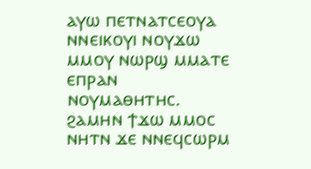ⲁⲩⲱ ⲡⲉⲧⲛⲁⲧⲥⲉⲟⲩⲁ ⲛⲛⲉⲓⲕⲟⲩⲓ ⲛⲟⲩϫⲱ ⲙⲙⲟⲩ ⲛⲱⲣϣ ⲙⲙⲁⲧⲉ ⲉⲡⲣⲁⲛ ⲛⲟⲩⲙⲁⲑⲏⲧⲏⲥ. ϩⲁⲙⲏⲛ ϯϫⲱ ⲙⲙⲟⲥ ⲛⲏⲧⲛ ϫⲉ ⲛⲛⲉϥⲥⲱⲣⲙ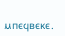ⲙⲡⲉϥⲃⲉⲕⲉ.